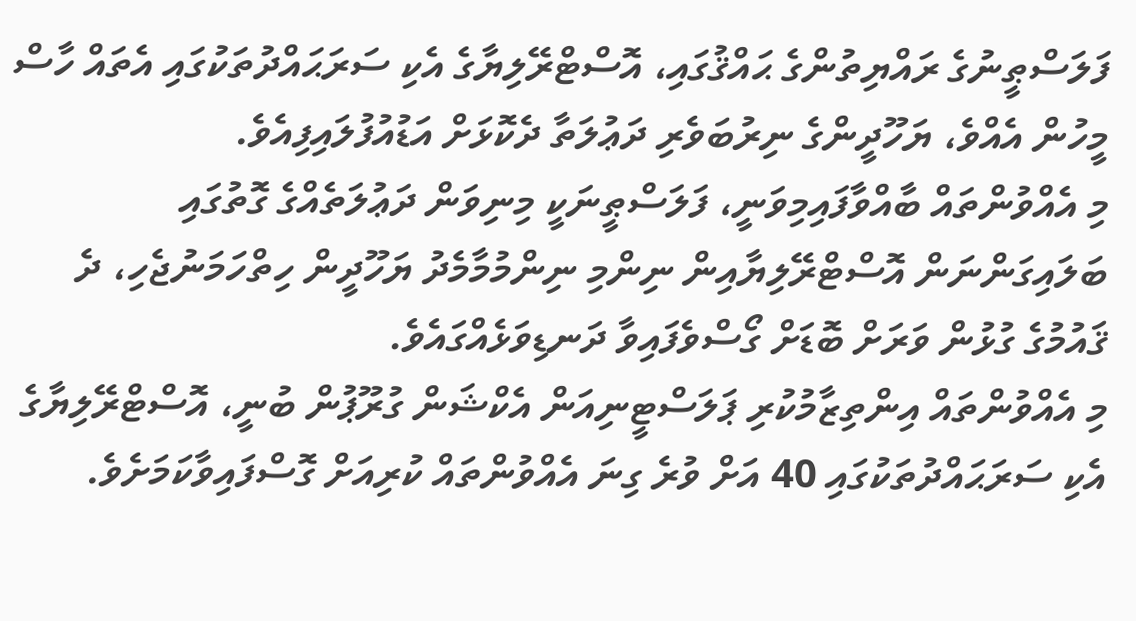ފަލަސްޠީނުގެ ރައްޔިތުންގެ ޙައްޤުގައި، އޮސްޓްރޭލިޔާގެ އެކި ސަރަޙައްދުތަކުގައި އެތައް ހާސް މީހުން އެއްވެ، ޔަހޫދީންގެ ނިރުބަވެރި ދަޢުލަތާ ދެކޮޅަށް އަޑުއުފުލައިފިއެވެ.
މި އެއްވުންތައް ބާއްވާފައިމިވަނީ، ފަލަސްޠީނަކީ މިނިވަން ދަޢުލަތެއްގެ ގޮތުގައި ބަލައިގަންނަން އޮސްޓްރޭލިޔާއިން ނިންމި ނިންމުމާމެދު ޔަހޫދީން ހިތްހަމަނުޖެހި، ދެ ޤައުމުގެ ގުޅުން ވަރަށް ބޮޑަށް ގޯސްވެފައިވާ ދަނޑިވަޅެއްގައެވެ.
މި އެއްވުންތައް އިންތިޒާމުކުރި ޕަލަސްޓީނިއަން އެކްޝަން ގުރޫޕުން ބުނީ، އޮސްޓްރޭލިޔާގެ އެކި ސަރަޙައްދުތަކުގައި 40 އަށް ވުރެ ގިނަ އެއްވުންތައް ކުރިއަށް ގޮސްފައިވާކަމަށެވެ.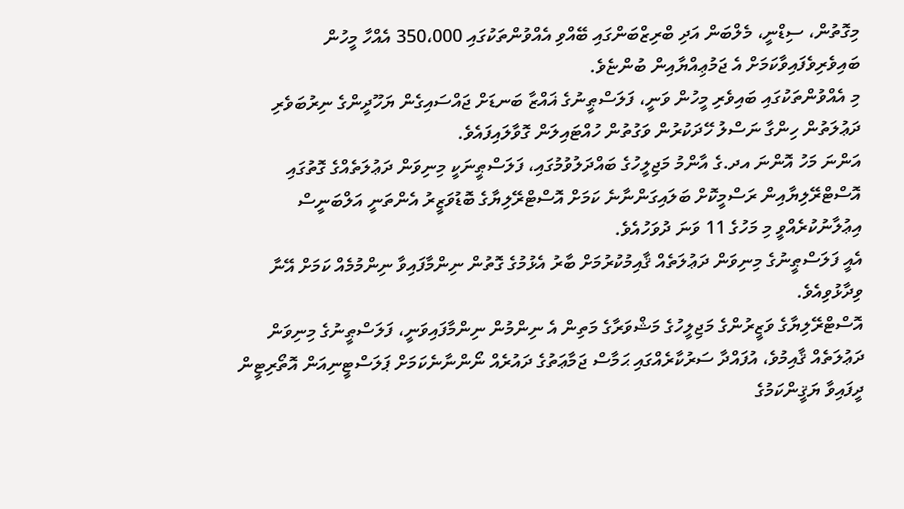މިގޮތުން، ސިޑްނީ، މެލްބަން އަދި ބްރިޒްބަންގައި ބޭއްވި އެއްވުންތަކުގައި 350،000 އެއްހާ މީހުން ބައިވެރިވެފައިވާކަމަށް އެ ޖަމުޢިއްޔާއިން ބުންޏެވެ.
މި އެއްވުންތަކުގައި ބައިވެރި މީހުން ވަނީ، ފަލަސްޠީނުގެ ޣައްޒާ ބަނޑަށް ޖައްސައިގެން ޔަހޫދީންގެ ނިރުބަވެރި ދަޢުލަތުން ހިންގާ ނަސްލު ހޭދަކުރުން ވަގުތުން ހުއްޓައިލަން ގޮވާލައިފައެވެ.
އަންނަ މަހު އޮންނަ އދ.ގެ އާންމު މަޖިލީހުގެ ބައްދަލުވުމުގައި، ފަލަސްޠީނަކީ މިނިވަން ދަޢުލަތެއްގެ ގޮތުގައި އޮސްޓްރޭލިޔާއިން ރަސްމީކޮށް ބަލައިގަންނާނެ ކަމަށް އޮސްޓްރޭލިޔާގެ ބޮޑުވަޒީރު އެންތަނީ އަލްބަނީސް އިޢުލާނުކުރެއްވީ މި މަހުގެ 11 ވަނަ ދުވަހުއެވެ.
އެއީ ފަލަސްޠީނުގެ މިނިވަން ދަޢުލަތެއް ޤާއިމުކުރުމަށް ބާރު އެޅުމުގެ ގޮތުން ނިންމާފައިވާ ނިންމުމެއް ކަމަށް އޭނާ ވިދާޅުވިއެވެ.
އޮސްޓްރޭލިޔާގެ ވަޒީރުންގެ މަޖިލީހުގެ މަޝްވަރާގެ މަތިން އެ ނިންމުން ނިންމާފައިވަނީ، ފަލަސްޠީނުގެ މިނިވަން ދަޢުލަތެއް ޤާއިމުވެ، އުފައްދާ ސަރުކާރެއްގައި ޙަމާސް ޖަމާޢަތުގެ ދައުރެއް ނޯންނާނެކަމަށް ޕަލަސްޓީނިއަން އޮތޯރިޓީން ދީފައިވާ ޔަޤީންކަމުގެ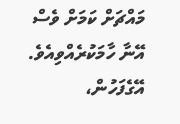މައްޗަށް ކަމަށް ވެސް އޭނާ ހާމަކުރެއްވިއެވެ.
އޭގެފަހުން،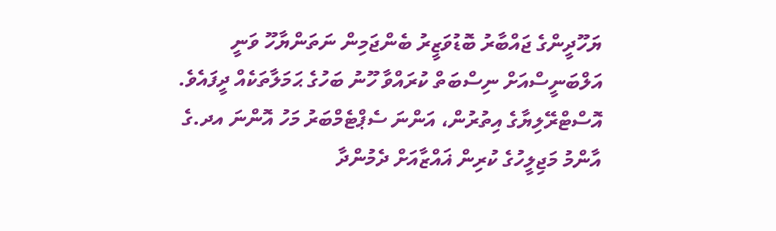ޔަހޫދީންގެ ޖައްބާރު ބޮޑުވަޒީރު ބެންޖަމިން ނަތަންޔާހޫ ވަނީ އަލްބަނީސްއަށް ނިސްބަތް ކުރައްވާ ހޫނު ބަހުގެ ޙަމަލާތަކެއް ދީފައެވެ.
އޮސްޓްރޭލިޔާގެ އިތުރުން، އަންނަ ސެޕްޓެމްބަރު މަހު އޮންނަ އދ.ގެ އާންމު މަޖިލީހުގެ ކުރިން ޣައްޒާއަށް ދެމުންދާ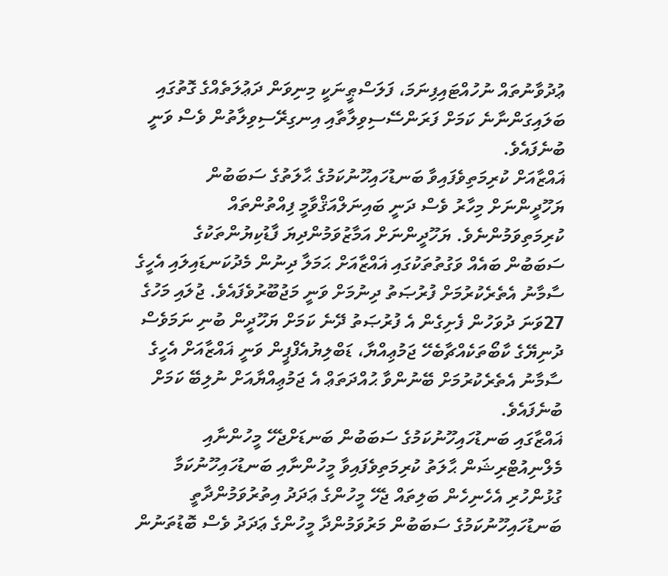ޢުދުވާނުތައް ނުހުއްޓައިފިނަމަ، ފަލަސްޠީނަކީ މިނިވަން ދަޢުލަތެއްގެ ގޮތުގައި ބަލައިގަންނާނެ ކަމަށް ފަރަންސޭސިވިލާތާއި އިނގިރޭސިވިލާތުން ވެސް ވަނީ ބުނެފައެވެ.
ޣައްޒާއަށް ކުރިމަތިވެފައިވާ ބަނޑުހައިހޫނުކަމުގެ ޙާލަތުގެ ސަބަބުން ޔަހޫދީންނަށް މިހާރު ވެސް ދަނީ ބައިނަލްއަޤްވާމީ ފިއްތުންތައް ކުރިމަތިވަމުންނެވެ. ޔަހޫދީންނަށް އަމާޒުވަމުންދިޔަ ފާޑުކިޔުންތަކުގެ ސަބަބުން ބައެއް ވަގުތުތަކުގައި ޣައްޒާއަށް ޙަމަލާ ދިނުން މެދުކަނޑައިލައި އެހީގެ ސާމާނު އެތެރެކުރުމަށް ފުރުޞަތު ދިނުމަށް ވަނީ މަޖުބޫރުވެފައެވެ. ޖުލައި މަހުގެ 27ވަނަ ދުވަހުން ފެށިގެން އެ ފުރުޞަތު ދޭނެ ކަމަށް ޔަހޫދީން ބުނި ނަމަވެސް ދުނިޔޭގެ ކާބޯތަކެއްޗާބެހޭ ޖަމުޢިއްޔާ، ޑަބްލިޔުއެފްޕީން ވަނީ ޣައްޒާއަށް އެހީގެ ސާމާނު އެތެރެކުރުމަށް ބޭނުންވާ ޙުއްދަތަޢް އެ ޖަމުޢިއްޔާއަށް ނުލިބޭ ކަމަށް ބުނެފައެވެ.
ޣައްޒާގައި ބަނޑުހައިހޫނުކަމުގެ ސަބަބުން ބަނޑަށްޖެހޭ މީހުންނާއި މެލްނިއުޓްރިޝަން ޙާލަތު ކުރިމަތިވެފައިވާ މީހުންނާއި ބަނޑުހައިހޫނުކަމާ ގުޅުންހުރި އެހެނިހެން ބަލިތައް ޖެހޭ މީހުންގެ ޢަދަދު އިތުރުވަމުންދާތީ ބަނޑުހައިހޫނުކަމުގެ ސަބަބުން މަރުވަމުންދާ މީހުންގެ ޢަދަދު ވެސް ބޮޑުތަނުން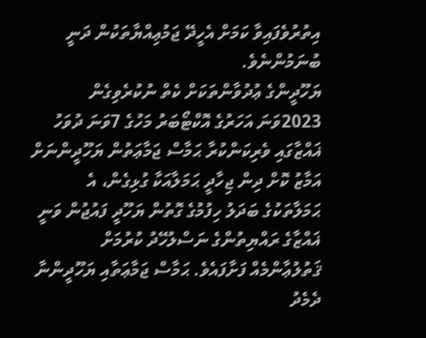އިތުރުވެފައިވާ ކަމަށް އެހީދޭ ޖަމުޢިއްޔާތަކުން ދަނީ ބުނަމުންނެވެ.
ޔަހޫދީންގެ ޢުދުވާންތަކަށް ކެތް ނުކުރެވިގެން 2023ވަނަ އަހަރުގެ އޮކްޓޯބަރު މަހުގެ 7ވަނަ ދުވަހު ޣައްޒާގައި ވެރިކަންކުރާ ޙަމާސް ޖަމާޢަތުން ޔަހޫދީންނަށް އަމާޒު ކޮށް ދިން ޖިހާދީ ޙަމަލާއަކާ ގުޅިގެން، އެ ޙަމަލާތަކުގެ ބަދަލު ހިފުމުގެ ގޮތުން ޔަހޫދީ ފައުޖުން ވަނީ ޣައްޒާގެ ރައްޔިތުންގެ ނަސްލުހޭދު ކުރުމަށް ޤަތުލުޢާންމެއް ފަށާފައެވެ. ޙަމާސް ޖަމާޢަތާއި ޔަހޫދީންނާ ދެމެދު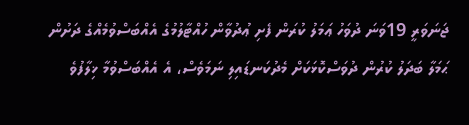ޖަނަވަރީ 19ވަނަ ދުވަހު ޢަމަލު ކުރަން ފެށި ޢުދުވާން ހުއްޓާލުމުގެ އެއްބަސްވުމެއްގެ ދަށުން ޙަމަލާ ބަދަލު ކުރުން ދުވަސްކޮޅަކަށް މެދުކަނޑައިލި ނަމަވެސް، އެ އެއްބަސްވުމާ ޚިލާފުވެ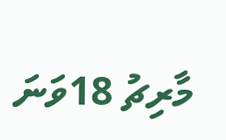މާރިޗު 18ވަނަ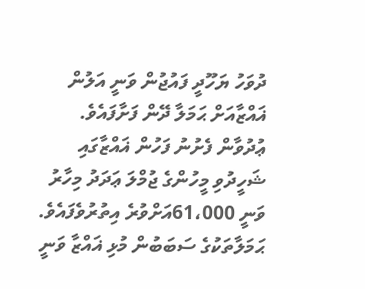ދުވަހު ޔަހޫދީ ފައުޖުން ވަނީ އަލުން ޣައްޒާއަށް ޙަމަލާ ދޭން ފަށާފައެވެ.
ޢުދުވާން ފެށުނު ފަހުން ޣައްޒާގައި ޝަހީދުވި މީހުންގެ ޖުމްލަ ޢަދަދު މިހާރު ވަނީ 61،000އަށްވުރެ އިތުރުވެފައެވެ. ޙަމަލާތަކުގެ ސަބަބުން މުޅި ޣައްޒާ ވަނީ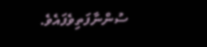ސުންނާފަތިވެފައެވެ.